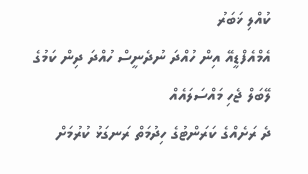ކުއްލި ޚަބަރު
އެމްއެފްޑީއޭ އިން ހުއްދަ ނުދެނީސް ހުއްދަ ދިން ކަމުގެ ލޭބަލް ޖެހި މައްސަލައެއް
ދެ ރަށެއްގެ ކަރަންޓުގެ ހިދުމަތް ރަނގަޅު ކުރުމަށް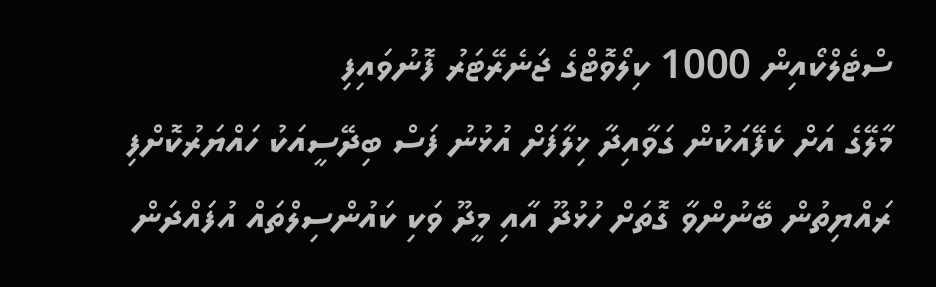ސްޓެލްކޯއިން 1000 ކިލޯވޮޓްގެ ޖަނެރޭޓަރު ފޮނުވައިފި
މާލޭގެ އަށް ކެފޭއަކުން ގަވާއިދާ ޚިލާފަށް އުޅުނު ފަސް ބިދޭސީއަކު ހައްޔަރުކޮށްފި
ރައްޔިތުން ބޭނުންވާ ގޮތަށް ހުޅުދޫ އާއި މީދޫ ވަކި ކައުންސިލްތައް އުފައްދަން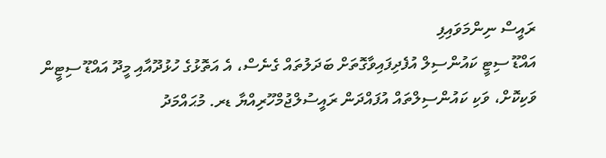ރައީސް ނިންމަވައިފި
އައްޑޫ ސިޓީ ކައުންސިލް އުފެދިފައިވާގޮތަށް ބަދަލުތައް ގެނެސް، އެ އަތޮޅުގެ ހުޅުދޫއާއި މީދޫ އައްޑޫ ސިޓީން ވަކިކޮށް، ވަކި ކައުންސިލްތައް އުފައްދަން ރައީސުލްޖުމްހޫރިއްޔާ ޑރ. މުޙައްމަދު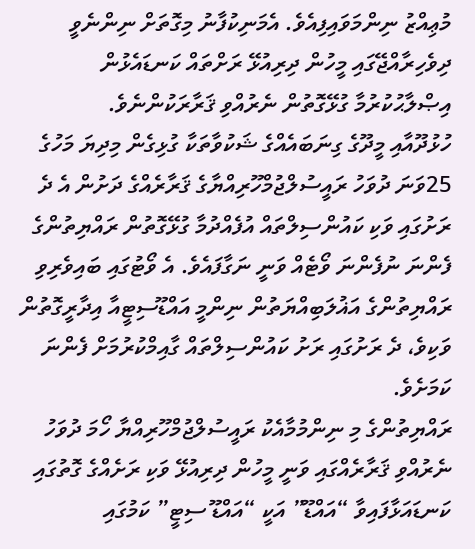މުޢިއްޒު ނިންމަވައިފިއެވެ. އެމަނިކުފާނު މިގޮތަށް ނިންނެވީ ދިވެހިރާއްޖޭގައި މީހުން ދިރިއުޅޭ ރަށްތައް ކަނޑައެޅުން އިޞްލާޙުކުރުމާ ގުޅޭގޮތުން ނެރުއްވި ޤަރާރަކުންނެވެ.
ހުޅުދޫއާއި މީދޫގެ ގިނަބައެއްގެ ޝަކުވާތަކާ ގުޅިގެން މިދިޔަ މަހުގެ 25ވަނަ ދުވަހު ރައީސުލްޖުމްހޫރިއްޔާގެ ޤަރާރެއްގެ ދަށުން އެ ދެ ރަށުގައި ވަކި ކައުންސިލްތައް އުފެއްދުމާ ގުޅޭގޮތުން ރައްޔިތުންގެ ފެންނަ ނުފެންނަ ވޯޓެއް ވަނީ ނަގާފައެވެ. އެ ވޯޓުގައި ބައިވެރިވި ރައްޔިތުންގެ އަޣުލަބިއްޔަތުން ނިންމީ އައްޑޫސިޓީއާ އިދާރީގޮތުން ވަކިވެ، ދެ ރަށުގައި ރަށު ކައުންސިލްތައް ގާއިމްކުރުމަށް ފެންނަ ކަމަށެވެ.
ރައްޔިތުންގެ މި ނިންމުމާއެކު ރައީސުލްޖުމްހޫރިއްޔާ ހޯމަ ދުވަހު ނެރުއްވި ޤަރާރެއްގައި ވަނީ މީހުން ދިރިއުޅޭ ވަކި ރަށެއްގެ ގޮތުގައި ކަނޑައަޅާފައިވާ “އައްޑޫ” އަކީ “އައްޑޫ ސިޓީ” ކަމުގައި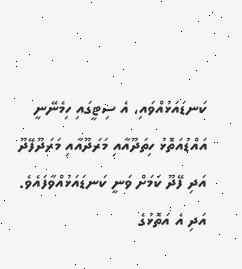ކަނޑައަޅުއްވައި، އެ ސިޓީގައި ހިމެނޭނީ އައްޑުއަތޮޅު ހިތަދޫއާއި މަރަދޫއާއި މަރަދޫފޭދޫ އަދި ފޭދޫ ކަމަށް ވަނީ ކަނޑައަޅުއްވާފައެވެ. އަދި އެ އަތޮޅުގެ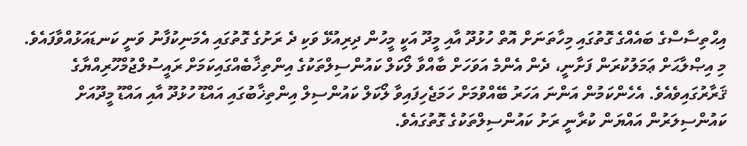އިޙްތިސާސްގެ ބައެއްގެ ގޮތުގައި މިހާތަނަށް އޮތް ހުޅުދޫ އާއި މީދޫ އަކީ މީހުން ދިރިއުޅޭ ވަކި ދެ ރަށުގެ ގޮތުގައި އެމަނިކުފާނު ވަނީ ކަނޑައަޅުއްވާފައެވެ.
މި އިޞްލާޙަށް ޢަމަލުކުރަން ފަށާނީ، ދެން އެންމެ އަވަހަށް ބާއްވާ ލޯކަލް ކައުންސިލްތަކުގެ އިންތިޚާބެއްގައިކަމަށް ރައީސުލްޖުމްހޫރިއްޔާގެ ޤަރާރުގައިވެއެވެ. އެހެންކަމުން އަންނަ އަހަރު ބޭއްވުމަށް ހަމަޖެހިފައިވާ ލޯކަލް ކައުންސިލް އިންތިޚާބުގައި އައްޑޫ ހުޅުދޫ އާއި އައްޑޫ މީދޫއަށް ކައުންސިލަރުން އައްޔަން ކުރާނީ ރަށު ކައުންސިލްތަކުގެ ގޮތުގައެވެ.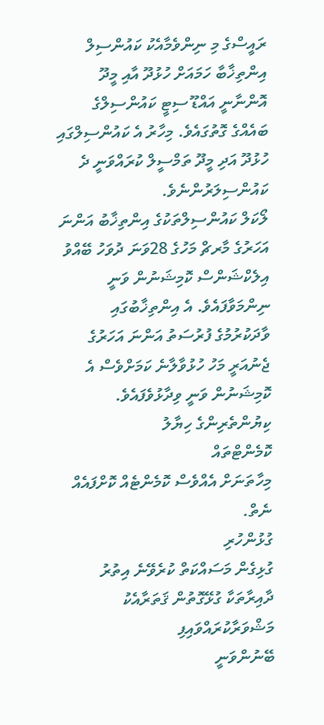ރައީސްގެ މި ނިންވެމާއެކު ކައުންސިލް އިންތިޚާބާ ހަމައަށް ހުޅުދޫ އާއި މީދޫ އޮންނާނީ އައްޑޫ ސިޓީ ކައުންސިލްގެ ބައެއްގެ ގޮތުގައެވެ. މިހާރު އެ ކައުންސިލްގައި ހުޅުދޫ އަދި މީދޫ ތަމްސީލް ކުރައްވަނީ ދެ ކައުންސިލަރުންނެވެ.
ލޯކަލް ކައުންސިލްތަކުގެ އިންތިޚާބު އަންނަ އަހަރުގެ މާރޗް މަހުގެ 28ވަނަ ދުވަހު ބޭއްވު އިލެކްޝަންސް ކޮމިޝަނުން ވަނީ ނިންމަވާފައެވެ. އެ އިންތިޚާބުގައި ވާދަކުރުމުގެ ފުރުސަތު އަންނަ އަހަރުގެ ޖެނުއަރީ މަހު ހުޅުވާލާނެ ކަމަށްވެސް އެ ކޮމިޝަނުން ވަނީ ވިދާޅުވެފައެވެ.
ކިޔުންތެރިންގެ ހިޔާލު
ކޮމެންޓްތައް
މިހާތަނަށް އެއްވެސް ކޮމެންޓެއް ކޮށްފައެއް ނެތް.
ގުޅުންހުރި
ގުޅިގެން މަސައްކަތް ކުރެވޭނެ އިތުރު ދާއިރާތަކާ ގުޅޭގޮތުން ޤަތަރާއެކު މަޝްވަރާކުރައްވައިފި
ބޭނުންވަނީ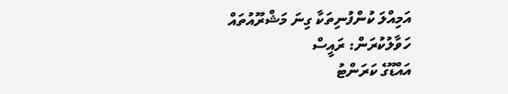އަމިއްލަ ކުންފުނިތަކާ ގިނަ މަޝްރޫއުތައް ހަވާލުކުރަން: ރައީސް
އައްޑޫގެ ކަރަންޓު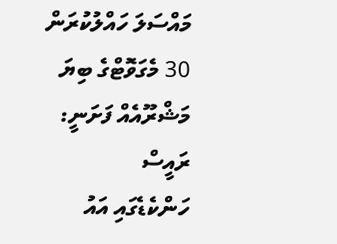މައްސަލަ ހައްލުކުރަން 30 މެގަވޮޓްގެ ބިޔަ މަޝްރޫއެއް ފަށަނީ: ރައީސް
ހަންކެޑެގައި އައު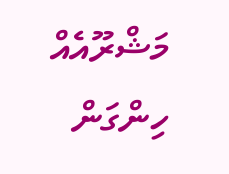މަޝްރޫއެއް ހިންގަން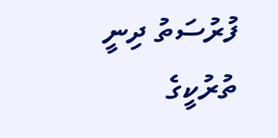ފުރުސަތު ދިނީ ތުރުކީގެ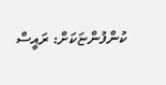ކުންފުންޏަކަށް: ރައީސް